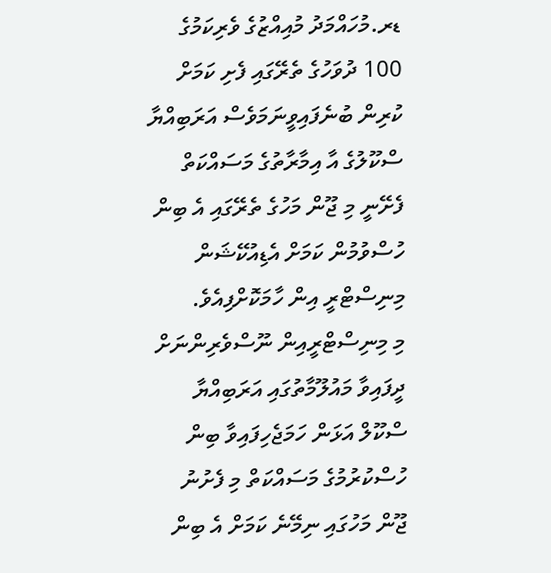ޑރ.މުހައްމަދު މުއިއްޒުގެ ވެރިކަމުގެ 100 ދުވަހުގެ ތެރޭގައި ފެށި ކަމަށް ކުރިން ބުނެފައިވީނަމަވެސް އަރަބިއްޔާ ސްކޫލުގެ އާ އިމާރާތުގެ މަސައްކަތް ފެށޭނީ މި ޖޫން މަހުގެ ތެރޭގައި އެ ބިން ހުސްވުމުން ކަމަށް އެޑިއުކޭޝަން މިނިސްޓްރީ އިން ހާމަކޮށްފިއެވެ.
މި މިނިސްޓްރީއިން ނޫސްވެރިންނަށް ދީފައިވާ މައުލޫމާތުގައި އަރަބިއްޔާ ސްކޫލް އަޅަން ހަމަޖެހިފައިވާ ބިން ހުސްކުރުމުގެ މަސައްކަތް މި ފެށުނު ޖޫން މަހުގައި ނިމޭނެ ކަމަށް އެ ބިން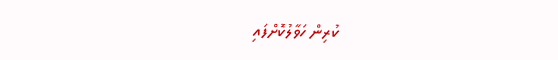ކުރިން ހަވާލުކޮށްފައި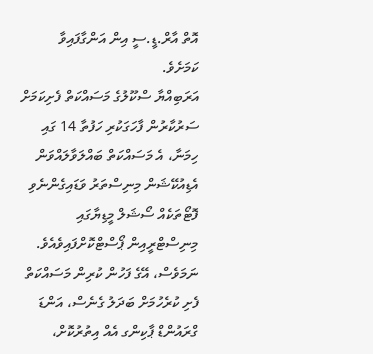އޮތް އާރް.ޑީ.ސީ އިން އަންގާފައިވާ ކަމަށެވެ.
އަރަބިއްޔާ ސްކޫލުގެ މަސައްކަތް ފެށިކަމަށް ސަރުކާރުން ފާހަގަކުރި ހަފުތާ 14 ގައި ހިމަނާ، އެ މަސައްކަތް ބައްލަވާލައްވަން އެޑިއުކޭޝަން މިނިސްތަރު ވަޑައިގެންނެވި ފޮޓޯތަކެއް ސޯޝަލް މީޑިޔާގައި މިނިސްޓްރީއިން ޕޯސްޓްކޮށްފައިވެއެވެ. ނަމަވެސް، އޭގެ ފަހުން ކުރިން މަސައްކަތް ފެށި ކުރެހުމަށް ބަދަލު ގެނެސް، އަންޑަ ގްރައުންޑް ޕާކިންގ އެއް އިތުރުކޮށް،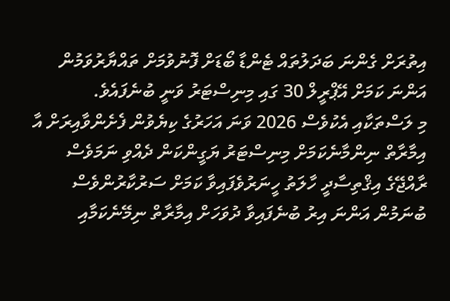އިތުރަށް ގެންނަ ބަދަލުތައް ޓެންޑާ ބޯޑަށް ފޮނުވުމަށް ތައްޔާރުވަމުން އަންނަ ކަމަށް އޭޕްރީލް 30 ގައި މިނިސްޓަރު ވަނީ ބުނެފައެވެ.
މި ލަސްތަކާއި އެކުވެސް 2026 ވަނަ އަހަރުގެ ކިޔެވުން ފެށެންވާއިރަށް އާ އިމާރާތް ނިންމާނެކަމަށް މިނިސްޓަރު ޔަގީންކަން ދެއްވި ނަމަވެސް ރާއްޖޭގެ އިޤްތިސާދީ ހާލަތު ހީނަރުވެފައިވާ ކަމަށް ސަރުކާރުންވެސް ބުނަމުން އަންނަ އިރު ބުނެފައިވާ ދުވަހަށް އިމާރާތް ނިމޭނެކަމާއި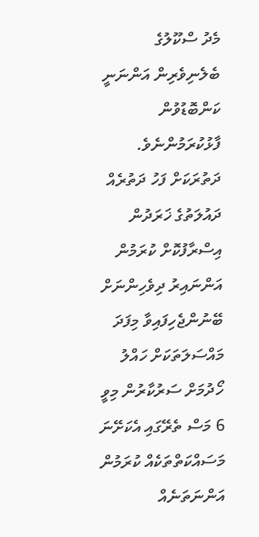މެދު ސްކޫލުގެ ބެލެނިވެރިން އަންނަނީ ކަންބޮޑުވުން ފާޅުކުރަމުންނެވެ.
ދަތުރަކަށް ފަހު ދަތުރެއް ދައުލަތުގެ ޚަރަދުން އިސްރާފުކޮށް ކުރަމުން އަންނައިރު ދިވެހިންނަށް ބޭނުންޖެހިފައިވާ މިފަދަ މައްސަލަތަކަށް ހައްލު ހޯދުމަށް ސަރުކާރުން މިވީ 6 މަސް ތެރޭގައި އެކަށޭނަ މަސައްކަތްތަކެއް ކުރަމުން އަންނަތަނެއް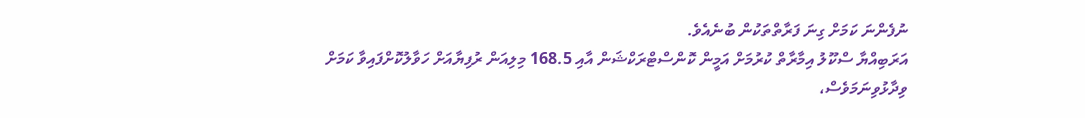ނުފެންނަ ކަމަށް ގިނަ ފަރާތްތަކުން ބުނެއެވެ.
އަރަބިއްޔާ ސްކޫލު އިމާރާތް ކުރުމަށް އަމީން ކޮންސްޓްރަކްޝަން އާއި 168.5 މިލިއަން ރުފިޔާއަށް ހަވާލުކޮށްފައިވާ ކަމަށް ވިދާޅުވިނަމަވެސް،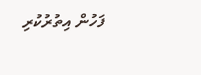ފަހުން އިތުރުކުރި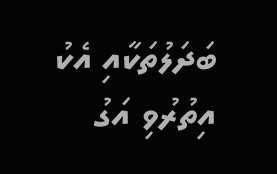ބަދަލުތަކާއި އެކު އިތުރުވި އަގު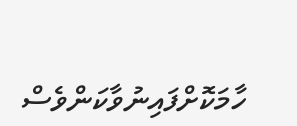ހާމަކޮށްފައިނުވާކަންވެސް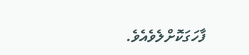ފާހަގަކޮށްލެވެއެވެ.